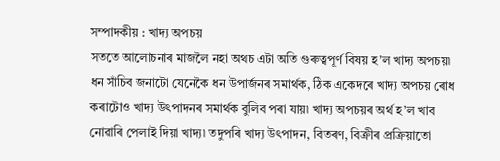সম্পাদকীয় : খাদ্য অপচয়
সততে আলোচনাৰ মাজলৈ নহা অথচ এটা অতি গুৰুত্বপূর্ণ বিষয় হ’ল খাদ্য অপচয়৷ ধন সাঁচিব জনাটো যেনেকৈ ধন উপার্জনৰ সমার্থক, ঠিক একেদৰে খাদ্য অপচয় ৰোধ কৰাটোও খাদ্য উৎপাদনৰ সমার্থক বুলিব পৰা যায়৷ খাদ্য অপচয়ৰ অর্থ হ’ল খাব নোৱাৰি পেলাই দিয়া খাদ্য৷ তদুপৰি খাদ্য উৎপাদন, বিতৰণ, বিক্রীৰ প্রক্রিয়াতো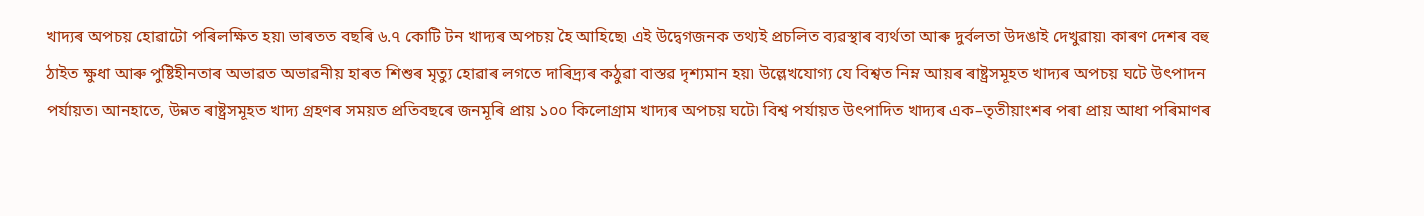খাদ্যৰ অপচয় হোৱাটো পৰিলক্ষিত হয়৷ ভাৰতত বছৰি ৬.৭ কোটি টন খাদ্যৰ অপচয় হৈ আহিছে৷ এই উদ্বেগজনক তথ্যই প্রচলিত ব্যৱস্থাৰ ব্যর্থতা আৰু দুর্বলতা উদঙাই দেখুৱায়৷ কাৰণ দেশৰ বহু ঠাইত ক্ষুধা আৰু পুষ্টিহীনতাৰ অভাৱত অভাৱনীয় হাৰত শিশুৰ মৃত্যু হোৱাৰ লগতে দাৰিদ্র্যৰ কঠুৱা বাস্তৱ দৃশ্যমান হয়৷ উল্লেখযোগ্য যে বিশ্বত নিম্ন আয়ৰ ৰাষ্ট্রসমূহত খাদ্যৰ অপচয় ঘটে উৎপাদন পর্যায়ত৷ আনহাতে, উন্নত ৰাষ্ট্রসমূহত খাদ্য গ্রহণৰ সময়ত প্রতিবছৰে জনমূৰি প্রায় ১০০ কিলোগ্রাম খাদ্যৰ অপচয় ঘটে৷ বিশ্ব পর্যায়ত উৎপাদিত খাদ্যৰ এক–তৃতীয়াংশৰ পৰা প্রায় আধা পৰিমাণৰ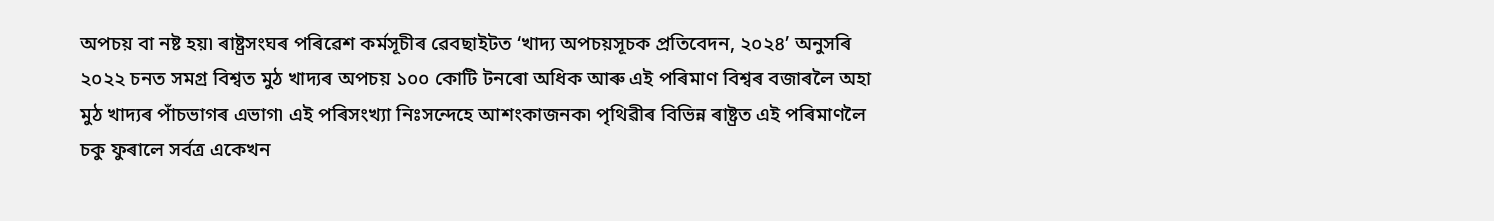অপচয় বা নষ্ট হয়৷ ৰাষ্ট্রসংঘৰ পৰিৱেশ কর্মসূচীৰ ৱেবছাইটত ‘খাদ্য অপচয়সূচক প্রতিবেদন, ২০২৪’ অনুসৰি ২০২২ চনত সমগ্র বিশ্বত মুঠ খাদ্যৰ অপচয় ১০০ কোটি টনৰো অধিক আৰু এই পৰিমাণ বিশ্বৰ বজাৰলৈ অহা মুঠ খাদ্যৰ পাঁচভাগৰ এভাগ৷ এই পৰিসংখ্যা নিঃসন্দেহে আশংকাজনক৷ পৃথিৱীৰ বিভিন্ন ৰাষ্ট্রত এই পৰিমাণলৈ চকু ফুৰালে সর্বত্র একেখন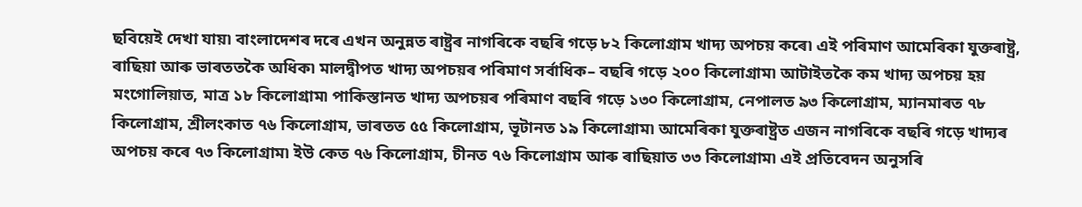ছবিয়েই দেখা যায়৷ বাংলাদেশৰ দৰে এখন অনুন্নত ৰাষ্ট্রৰ নাগৰিকে বছৰি গড়ে ৮২ কিলোগ্রাম খাদ্য অপচয় কৰে৷ এই পৰিমাণ আমেৰিকা যুক্তৰাষ্ট্র, ৰাছিয়া আৰু ভাৰততকৈ অধিক৷ মালদ্বীপত খাদ্য অপচয়ৰ পৰিমাণ সর্বাধিক– বছৰি গড়ে ২০০ কিলোগ্রাম৷ আটাইতকৈ কম খাদ্য অপচয় হয় মংগোলিয়াত, মাত্র ১৮ কিলোগ্রাম৷ পাকিস্তানত খাদ্য অপচয়ৰ পৰিমাণ বছৰি গড়ে ১৩০ কিলোগ্রাম, নেপালত ৯৩ কিলোগ্রাম, ম্যানমাৰত ৭৮ কিলোগ্রাম, শ্রীলংকাত ৭৬ কিলোগ্রাম, ভাৰতত ৫৫ কিলোগ্রাম, ভূটানত ১৯ কিলোগ্রাম৷ আমেৰিকা যুক্তৰাষ্ট্রত এজন নাগৰিকে বছৰি গড়ে খাদ্যৰ অপচয় কৰে ৭৩ কিলোগ্রাম৷ ইউ কেত ৭৬ কিলোগ্রাম, চীনত ৭৬ কিলোগ্রাম আৰু ৰাছিয়াত ৩৩ কিলোগ্রাম৷ এই প্রতিবেদন অনুসৰি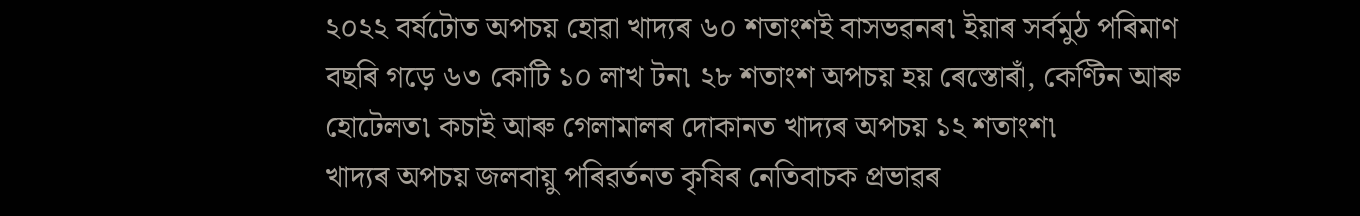২০২২ বর্ষটোত অপচয় হোৱা খাদ্যৰ ৬০ শতাংশই বাসভৱনৰ৷ ইয়াৰ সর্বমুঠ পৰিমাণ বছৰি গড়ে ৬৩ কোটি ১০ লাখ টন৷ ২৮ শতাংশ অপচয় হয় ৰেস্তোৰাঁ, কেণ্টিন আৰু হোটেলত৷ কচাই আৰু গেলামালৰ দোকানত খাদ্যৰ অপচয় ১২ শতাংশ৷
খাদ্যৰ অপচয় জলবায়ু পৰিৱর্তনত কৃষিৰ নেতিবাচক প্রভাৱৰ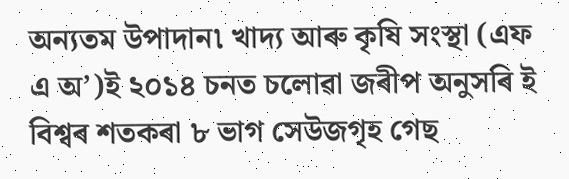অন্যতম উপাদান৷ খাদ্য আৰু কৃষি সংস্থা (এফ এ অ’)ই ২০১৪ চনত চলোৱা জৰীপ অনুসৰি ই বিশ্বৰ শতকৰা ৮ ভাগ সেউজগৃহ গেছ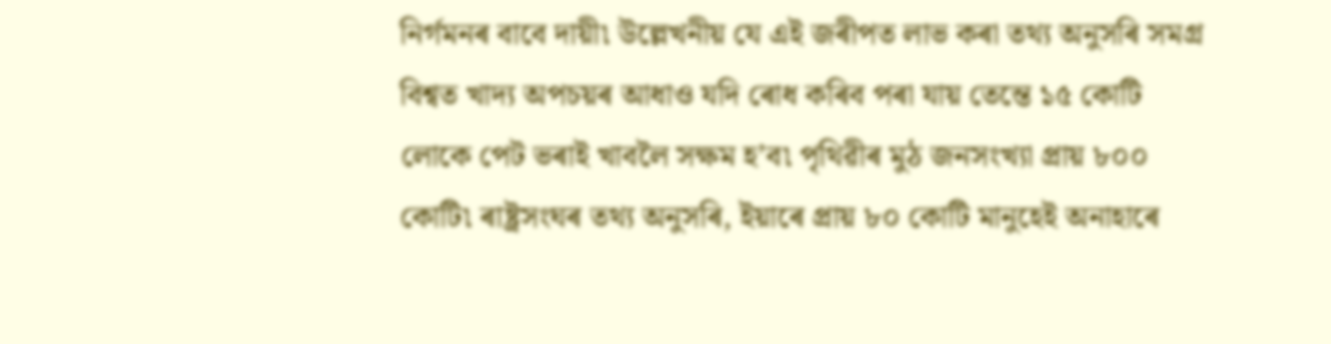নির্গমনৰ বাবে দায়ী৷ উল্লেখনীয় যে এই জৰীপত লাভ কৰা তথ্য অনুসৰি সমগ্র বিশ্বত খাদ্য অপচয়ৰ আধাও যদি ৰোধ কৰিব পৰা যায় তেন্তে ১৫ কোটি লোকে পেট ভৰাই খাবলৈ সক্ষম হ’ব৷ পৃথিৱীৰ মুঠ জনসংখ্যা প্রায় ৮০০ কোটি৷ ৰাষ্ট্রসংঘৰ তথ্য অনুসৰি, ইয়াৰে প্রায় ৮০ কোটি মানুহেই অনাহাৰে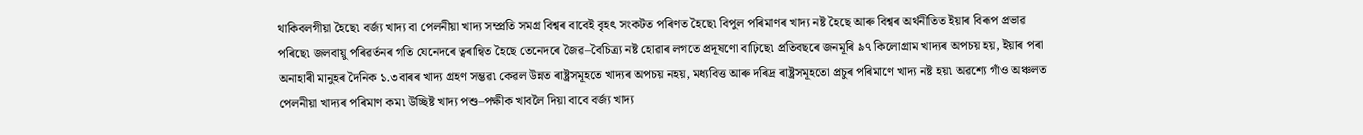থাকিবলগীয়া হৈছে৷ বর্জ্য খাদ্য বা পেলনীয়া খাদ্য সম্প্রতি সমগ্র বিশ্বৰ বাবেই বৃহৎ সংকটত পৰিণত হৈছে৷ বিপুল পৰিমাণৰ খাদ্য নষ্ট হৈছে আৰু বিশ্বৰ অর্থনীতিত ইয়াৰ বিৰূপ প্রভাৱ পৰিছে৷ জলবায়ু পৰিৱর্তনৰ গতি যেনেদৰে ত্বৰান্বিত হৈছে তেনেদৰে জৈৱ–বৈচিত্র্য নষ্ট হোৱাৰ লগতে প্রদূষণো বাঢ়িছে৷ প্রতিবছৰে জনমূৰি ৯৭ কিলোগ্রাম খাদ্যৰ অপচয় হয়, ইয়াৰ পৰা অনাহাৰী মানুহৰ দৈনিক ১.৩বাৰৰ খাদ্য গ্রহণ সম্ভৱ৷ কেৱল উন্নত ৰাষ্ট্রসমূহতে খাদ্যৰ অপচয় নহয়, মধ্যবিত্ত আৰু দৰিদ্র ৰাষ্ট্রসমূহতো প্রচুৰ পৰিমাণে খাদ্য নষ্ট হয়৷ অৱশ্যে গাঁও অঞ্চলত পেলনীয়া খাদ্যৰ পৰিমাণ কম৷ উচ্ছিষ্ট খাদ্য পশু–পক্ষীক খাবলৈ দিয়া বাবে বর্জ্য খাদ্য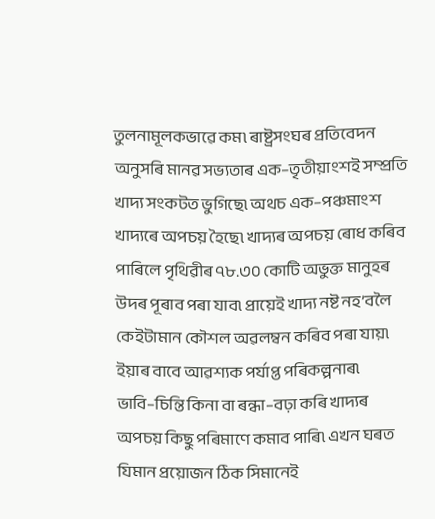তুলনামূলকভাৱে কম৷ ৰাষ্ট্রসংঘৰ প্রতিবেদন অনুসৰি মানৱ সভ্যতাৰ এক–তৃতীয়াংশই সম্প্রতি খাদ্য সংকটত ভুগিছে৷ অথচ এক–পঞ্চমাংশ খাদ্যৰে অপচয় হৈছে৷ খাদ্যৰ অপচয় ৰোধ কৰিব পাৰিলে পৃথিৱীৰ ৭৮.৩০ কোটি অভুক্ত মানুহৰ উদৰ পূৰাব পৰা যাব৷ প্রায়েই খাদ্য নষ্ট নহ’বলৈ কেইটামান কৌশল অৱলম্বন কৰিব পৰা যায়৷ ইয়াৰ বাবে আৱশ্যক পর্যাপ্ত পৰিকল্পনাৰ৷ ভাবি–চিন্তি কিনা বা ৰন্ধা–বঢ়া কৰি খাদ্যৰ অপচয় কিছু পৰিমাণে কমাব পাৰি৷ এখন ঘৰত যিমান প্রয়োজন ঠিক সিমানেই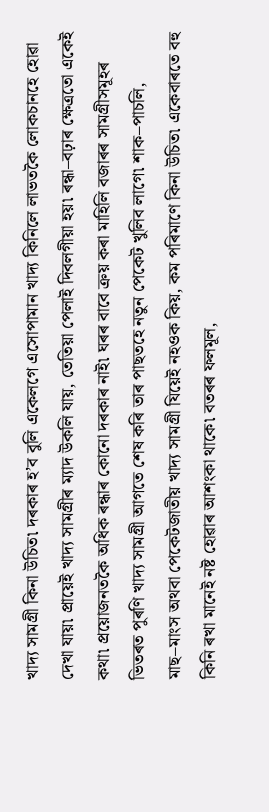খাদ্য সামগ্রী কিনা উচিত৷ দৰকাৰ হ’ব বুলি একেলগে এসোপামান খাদ্য কিনিলে লাভতকৈ লোকচানহে হোৱা দেখা যায়৷ প্রায়েই খাদ্য সামগ্রীৰ ম্যাদ উকলি যায়, তেতিয়া পেলাই দিবলগীয়া হয়৷ ৰন্ধা–বঢ়াৰ ক্ষেত্রতো একেই কথা৷ প্রয়োজনতকৈ অধিক ৰন্ধাৰ কোনো দৰকাৰ নাই৷ ঘৰৰ বাবে ক্রয় কৰা মাহিলি বজাৰৰ সামগ্রীসমূহৰ ভিতৰত পুৰণি খাদ্য সামগ্রী আগতে শেষ কৰি তাৰ পাছতহে নতুন পেকেট খুলিব লাগে৷ শাক–পাচলি, মাছ–মাংস অথবা পেকেটজাতীয় খাদ্য সামগ্রী যিয়েই নহওক কিয়, কম পৰিমাণে কিনা উচিত৷ একেবাৰতে বহু কিনি ৰখা মানেই নষ্ট হোৱাৰ আশংকা থাকে৷ বতৰৰ ফলমূল,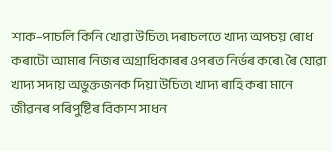শাক–পাচলি কিনি খোৱা উচিত৷ দৰাচলতে খাদ্য অপচয় ৰোধ কৰাটো আমাৰ নিজৰ অগ্রাধিকাৰৰ ওপৰত নির্ভৰ কৰে৷ ৰৈ যোৱা খাদ্য সদায় অভুক্তজনক দিয়া উচিত৷ খাদ্য ৰাহি কৰা মানে জীৱনৰ পৰিপুষ্টিৰ বিকাশ সাধন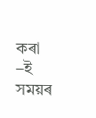কৰা –ই সময়ৰ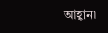আহ্বান৷